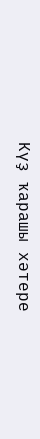Күҙ ҡарашы хәтере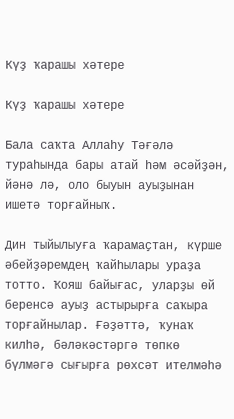Күҙ ҡарашы хәтере

Күҙ ҡарашы хәтере

Бала саҡта Аллаһу Тәғәлә тураһында бары атай һәм әсәйҙән, йәнә лә, оло быуын ауыҙынан ишетә торғайныҡ.

Дин тыйылыуға ҡарамаҫтан, күрше әбейҙәремдең ҡайһылары ураҙа тотто. Ҡояш байығас, уларҙы өй беренсә ауыҙ астырырға саҡыра торғайнылар. Ғәҙәттә, ҡунаҡ килһә, бәләкәстәргә төпкө бүлмәгә сығырға рөхсәт ителмәһә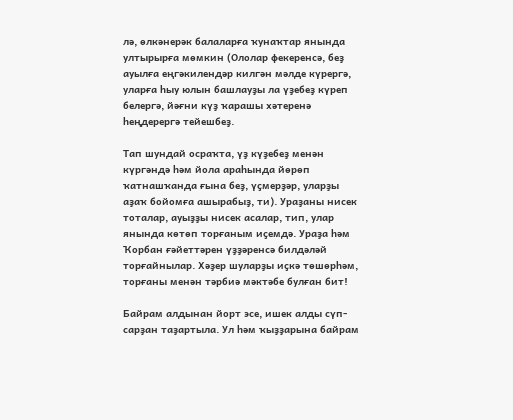лә, өлкәнерәк балаларға ҡунаҡтар янында ултырырға мөмкин (Ололар фекеренсә, беҙ ауылға еңгәкилендәр килгән мәлде күрергә, уларға һыу юлын башлауҙы ла үҙебеҙ күреп белергә, йәғни күҙ ҡарашы хәтеренә һеңдерергә тейешбеҙ.

Тап шундай осраҡта, үҙ күҙебеҙ менән күргәндә һәм йола араһында йөрөп ҡатнашҡанда ғына беҙ, үҫмерҙәр, уларҙы аҙаҡ бойомға ашырабыҙ, ти). Ураҙаны нисек тоталар, ауыҙҙы нисек асалар, тип, улар янында көтөп торғаным иҫемдә. Ураҙа һәм Ҡорбан ғәйеттәрен үҙҙәренсә билдәләй торғайнылар. Хәҙер шуларҙы иҫкә төшөрһәм, торғаны менән тәрбиә мәктәбе булған бит!

Байрам алдынан йорт эсе, ишек алды сүп-сарҙан таҙартыла. Ул һәм ҡыҙҙарына байрам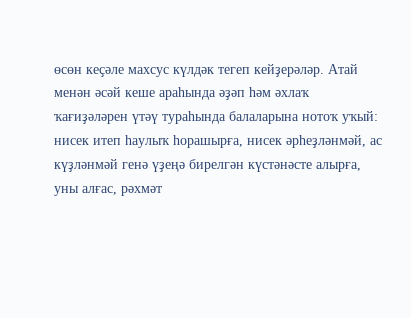өсөн кеҫәле махсус күлдәк тегеп кейҙерәләр. Атай менән әсәй кеше араһында әҙәп һәм әхлаҡ ҡағиҙәләрен үтәү тураһында балаларына нотоҡ уҡый: нисек итеп һаулыҡ һорашырға, нисек әрһеҙләнмәй, ас күҙләнмәй генә үҙеңә бирелгән күстәнәсте алырға, уны алғас, рәхмәт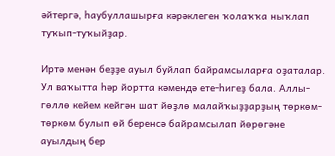әйтергә, һаубуллашырға кәрәклеген ҡолаҡҡа ныҡлап туҡып-туҡыйҙар.

Иртә менән беҙҙе ауыл буйлап байрамсыларға оҙаталар. Ул ваҡытта һәр йортта кәмендә ете-һигеҙ бала. Аллы-гөллө кейем кейгән шат йөҙлө малайҡыҙҙарҙың төркөм-төркөм булып өй беренсә байрамсылап йөрөгәне ауылдың бер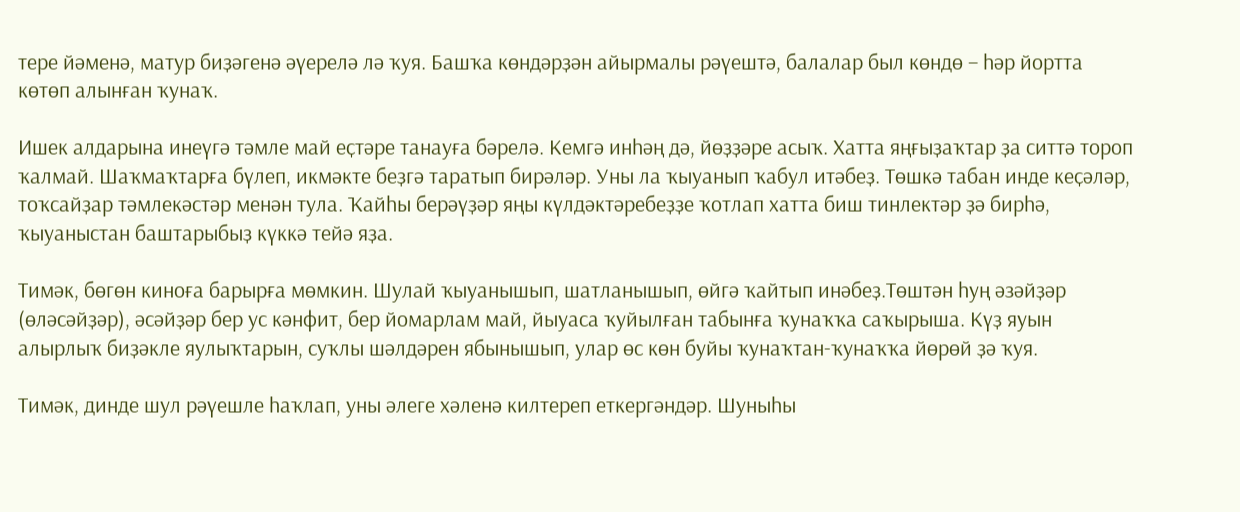тере йәменә, матур биҙәгенә әүерелә лә ҡуя. Башҡа көндәрҙән айырмалы рәүештә, балалар был көндө – һәр йортта көтөп алынған ҡунаҡ.

Ишек алдарына инеүгә тәмле май еҫтәре танауға бәрелә. Кемгә инһәң дә, йөҙҙәре асыҡ. Хатта яңғыҙаҡтар ҙа ситтә тороп ҡалмай. Шаҡмаҡтарға бүлеп, икмәкте беҙгә таратып бирәләр. Уны ла ҡыуанып ҡабул итәбеҙ. Төшкә табан инде кеҫәләр, тоҡсайҙар тәмлекәстәр менән тула. Ҡайһы берәүҙәр яңы күлдәктәребеҙҙе ҡотлап хатта биш тинлектәр ҙә бирһә, ҡыуаныстан баштарыбыҙ күккә тейә яҙа.

Тимәк, бөгөн киноға барырға мөмкин. Шулай ҡыуанышып, шатланышып, өйгә ҡайтып инәбеҙ.Төштән һуң әзәйҙәр (өләсәйҙәр), әсәйҙәр бер ус кәнфит, бер йомарлам май, йыуаса ҡуйылған табынға ҡунаҡҡа саҡырыша. Күҙ яуын алырлыҡ биҙәкле яулыҡтарын, суҡлы шәлдәрен ябынышып, улар өс көн буйы ҡунаҡтан-ҡунаҡҡа йөрөй ҙә ҡуя.

Тимәк, динде шул рәүешле һаҡлап, уны әлеге хәленә килтереп еткергәндәр. Шуныһы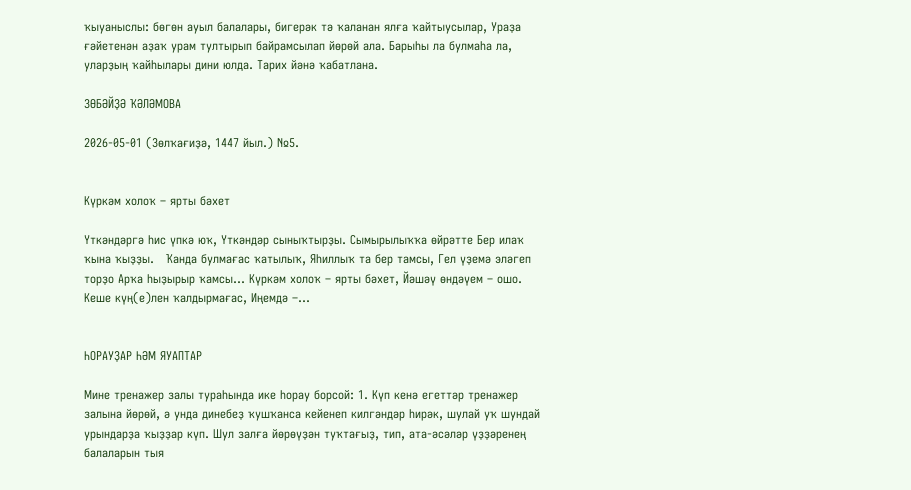ҡыуаныслы: бөгөн ауыл балалары, бигерәк тә ҡаланан ялға ҡайтыусылар, Ураҙа ғәйетенән аҙаҡ урам тултырып байрамсылап йөрөй ала. Барыһы ла булмаһа ла, уларҙың ҡайһылары дини юлда. Тарих йәнә ҡабатлана.

ЗӨБӘЙҘӘ ҠӘЛӘМОВА

2026-05-01 (Зөлҡағиҙә, 1447 йыл.) №5.


Күркәм холоҡ – ярты бәхет

Үткәндәргә һис үпкә юҡ, Үткәндәр сыныҡтырҙы. Сымырылыҡҡа өйрәтте Бер илаҡ ҡына ҡыҙҙы.   Ҡанда булмағас ҡатылыҡ, Яһиллыҡ та бер тамсы, Гел үҙемә эләгеп торҙо Арҡа һыҙырыр ҡамсы... Күркәм холоҡ – ярты бәхет, Йәшәү өндәүем – ошо. Кеше күң(е)лен ҡалдырмағас, Иңемдә –...


ҺОРАУҘАР ҺӘМ ЯУАПТАР

Мине тренажер залы тураһында ике һорау борсой: 1. Күп кенә егеттәр тренажер залына йөрөй, ә унда динебеҙ ҡушҡанса кейенеп килгәндәр һирәк, шулай уҡ шундай урындарҙа ҡыҙҙар күп. Шул залға йөрөүҙән туҡтағыҙ, тип, ата-әсәләр үҙҙәренең балаларын тыя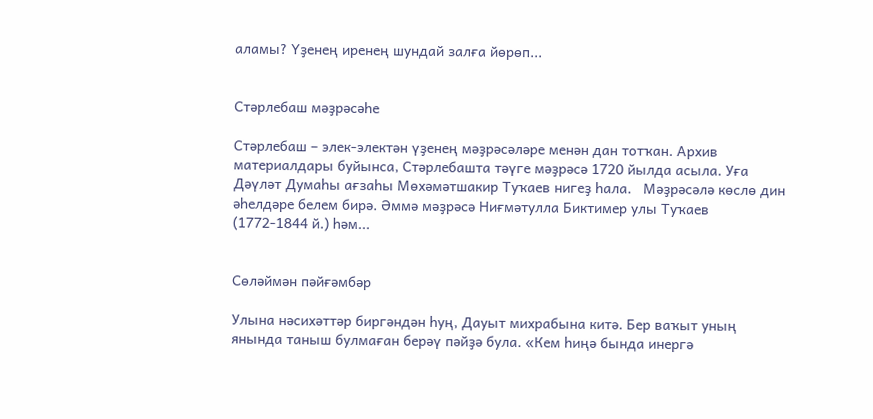аламы? Үҙенең иренең шундай залға йөрөп...


Стәрлебаш мәҙрәсәһе

Стәрлебаш – элек-электән үҙенең мәҙрәсәләре менән дан тотҡан. Архив материалдары буйынса, Стәрлебашта тәүге мәҙрәсә 1720 йылда асыла. Уға Дәүләт Думаһы ағзаһы Мөхәмәтшакир Туҡаев нигеҙ һала.   Мәҙрәсәлә көслө дин әһелдәре белем бирә. Әммә мәҙрәсә Ниғмәтулла Биктимер улы Туҡаев (1772-1844 й.) һәм...


Сөләймән пәйғәмбәр

Улына нәсихәттәр биргәндән һуң, Дауыт михрабына китә. Бер ваҡыт уның янында таныш булмаған берәү пәйҙә була. «Кем һиңә бында инергә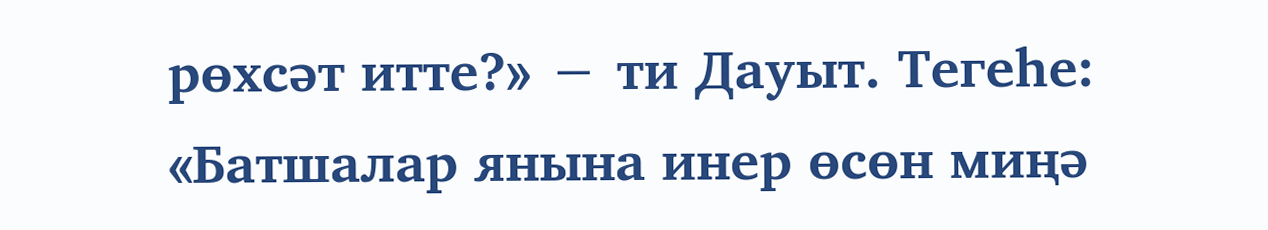рөхсәт итте?» − ти Дауыт. Тегеһе: «Батшалар янына инер өсөн миңә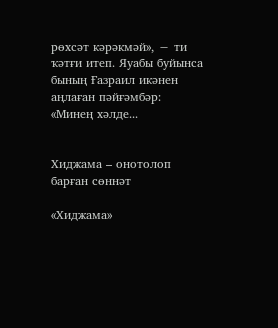рөхсәт кәрәкмәй», − ти ҡәтғи итеп. Яуабы буйынса бының Ғазраил икәнен аңлаған пәйғәмбәр: «Минең хәлде...


Хиджама – онотолоп барған сөннәт

«Хиджама»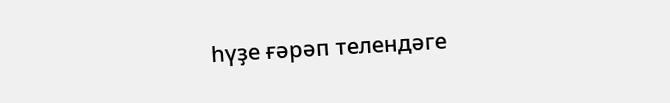һүҙе ғәрәп телендәге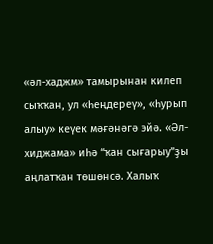«әл-хаджм» тамырынан килеп сыҡҡан, ул «һеңдереү», «һурып алыу» кеүек мәғәнәгә эйә. «Әл-хиджама» иһә “ҡан сығарыу”ҙы аңлатҡан төшөнсә. Халыҡ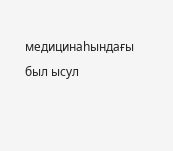медицинаһындағы был ысул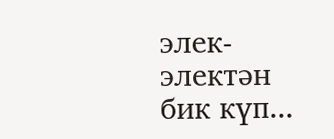элек-электән бик күп...